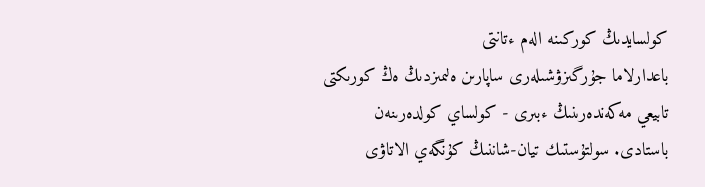كولسايدىڭ كوركىنە الەم ءتانتى
باعدارلاما جۇرگىزۋشىلەرى ساپارىن ەلىمىزدىڭ ەڭ كورىكتى تابيعي مەكەندەرىنىڭ ءبىرى - كولساي كولدەرىنەن باستادى. سولتۇستىك تيان-شاننىڭ كۇنگەي الاتاۋى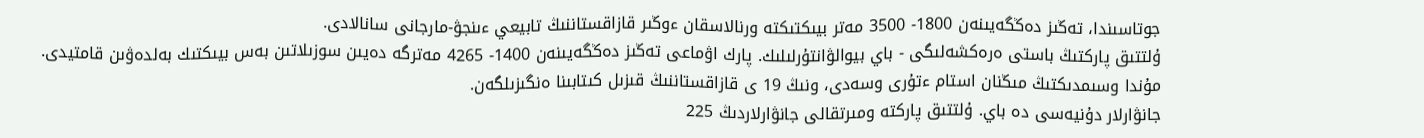جوتاسىندا، تەڭىز دەڭگەيىنەن 1800- 3500 مەتر بيىكتىكتە ورنالاسقان ءوڭىر قازاقستاننىڭ تابيعي ءىنجۋ-مارجانى سانالادى.
ۇلتتىق پاركتىڭ باستى ەرەكشەلىگى - باي بيوالۋانتۇرلىلىك. پارك اۋماعى تەڭىز دەڭگەيىنەن 1400- 4265 مەترگە دەيىن سوزىلاتىن بەس بيىكتىك بەلدەۋىن قامتيدى. مۇندا وسىمدىكتىڭ مىڭنان استام ءتۇرى وسەدى، ونىڭ 19 ى قازاقستاننىڭ قىزىل كىتابىنا ەنگىزىلگەن.
جانۋارلار دۇنيەسى دە باي. ۇلتتىق پاركتە ومىرتقالى جانۋارلاردىڭ 225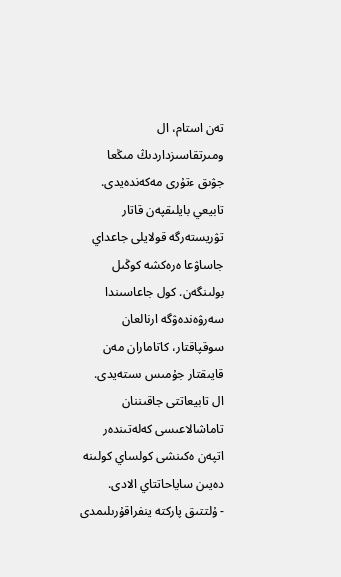تەن استام، ال ومىرتقاسىزداردىڭ مىڭعا جۋىق ءتۇرى مەكەندەيدى. تابيعي بايلىقپەن قاتار تۋريستەرگە قولايلى جاعداي جاساۋعا ەرەكشە كوڭىل بولىنگەن. كول جاعاسىندا سەرۋەندەۋگە ارنالعان سوقپاقتار، كاتاماران مەن قايىقتار جۇمىس ىستەيدى.
ال تابيعاتتى جاقىننان تاماشالاعىسى كەلەتىندەر اتپەن ەكىنشى كولساي كولىنە دەيىن ساياحاتتاي الادى.
- ۇلتتىق پاركتە ينفراقۇرىلىمدى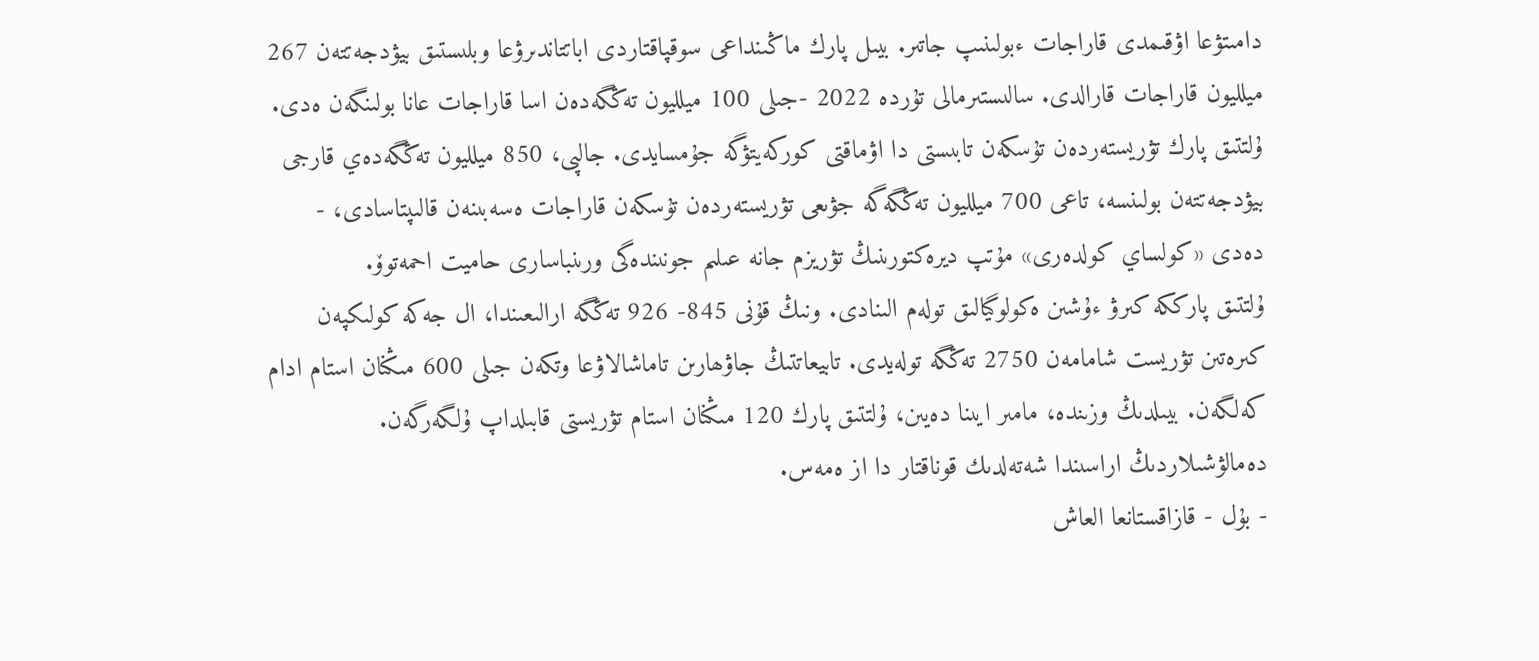دامىتۋعا اۋقىمدى قاراجات ءبولىنىپ جاتىر. بيىل پارك ماڭىنداعى سوقپاقتاردى اباتتاندىرۋعا وبلىستىق بيۋدجەتتەن 267 ميلليون قاراجات قارالدى. سالىستىرمالى تۇردە 2022 -جىلى 100 ميلليون تەڭگەدەن اسا قاراجات عانا بولىنگەن ەدى. ۇلتتىق پارك تۋريستەردەن تۇسكەن تابىستى دا اۋماقتى كوركەيتۋگە جۇمسايدى. جالپى، 850 ميلليون تەڭگەدەي قارجى بيۋدجەتتەن بولىنسە، تاعى 700 ميلليون تەڭگەگە جۋىعى تۋريستەردەن تۇسكەن قاراجات ەسەبىنەن قالىپتاسادى، - دەدى «كولساي كولدەرى» مۇتپ ديرەكتورىنىڭ تۋريزم جانە عىلىم جونىندەگى ورىنباسارى حاميت احمەتوۆ.
ۇلتتىق پارككە كىرۋ ءۇشىن ەكولوگيالىق تولەم الىنادى. ونىڭ قۇنى 845- 926 تەڭگە ارالىعىندا، ال جەكە كولىكپەن كىرەتىن تۋريست شامامەن 2750 تەڭگە تولەيدى. تابيعاتتىڭ جاۋھارىن تاماشالاۋعا وتكەن جىلى 600 مىڭنان استام ادام كەلگەن. بيىلدىڭ وزىندە، مامىر ايىنا دەيىن، ۇلتتىق پارك 120 مىڭنان استام تۋريستى قابىلداپ ۇلگەرگەن.
دەمالۋشىلاردىڭ اراسىندا شەتەلدىك قوناقتار دا از ەمەس.
- بۇل - قازاقستانعا العاش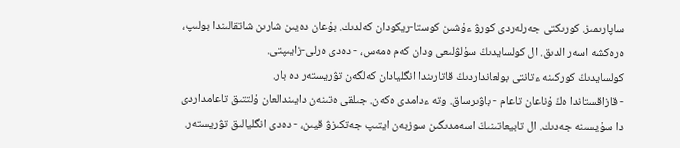ساپارىمىز. كورىكتى جەرلەردى كورۋ ءۇشىن كوستا-ريكودان كەلدىك. بۇعان دەيىن شارىن شاتقالىندا بولىپ، ەرەكشە اسەر الدىق. ال كولسايدىڭ سۇلۋلىعى ودان كەم ەمەس، - دەدى ەرلى-زايىپتى.
كولسايدىڭ كوركىنە ءتانتى بولعانداردىڭ قاتارىندا انگليادان كەلگەن تۋريستەر دە بار.
- قازاقستاندا ەڭ ۇناعان تاعام - باۋىرساق. وتە ءدامدى ەكەن. جىلقى ەتىنەن دايىندالعان ۇلتتىق تاعامداردى دا سۇيسىنە جەدىك. ال تابيعاتىنىڭ اسەمدىگىن سوزبەن ايتىپ جەتكىزۋ قيىن، - دەدى انگليالىق تۋريستەر.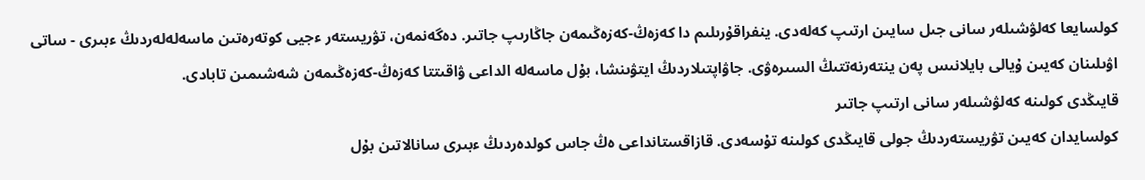كولسايعا كەلۋشىلەر سانى جىل سايىن ارتىپ كەلەدى. ينفراقۇرىلىم دا كەزەڭ-كەزەڭىمەن جاڭارىپ جاتىر. دەگەنمەن، تۋريستەر ءجيى كوتەرەتىن ماسەلەلەردىڭ ءبىرى - ساتى اۋىلىنان كەيىن ۇيالى بايلانىس پەن ينتەرنەتتىڭ السىرەۋى. جاۋاپتىلاردىڭ ايتۋىنشا، بۇل ماسەلە الداعى ۋاقىتتا كەزەڭ-كەزەڭىمەن شەشىمىن تابادى.
قايىڭدى كولىنە كەلۋشىلەر سانى ارتىپ جاتىر
كولسايدان كەيىن تۋريستەردىڭ جولى قايىڭدى كولىنە تۇسەدى. قازاقستانداعى ەڭ جاس كولدەردىڭ ءبىرى سانالاتىن بۇل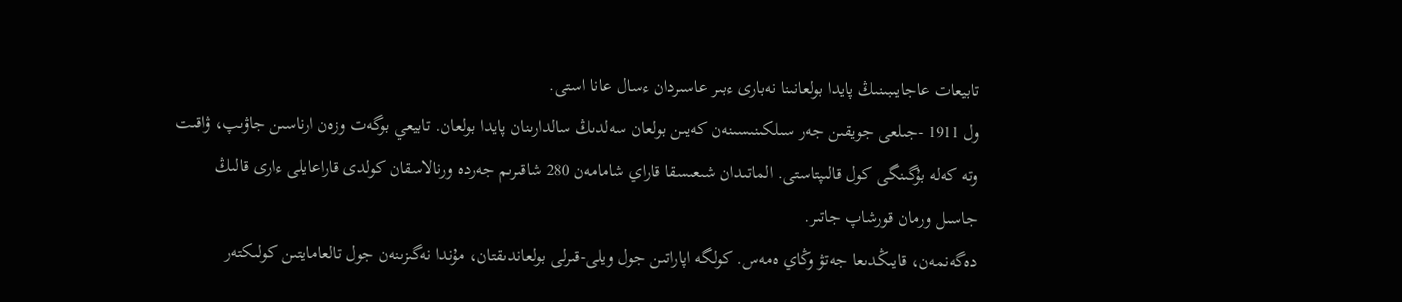تابيعات عاجايىبىنىڭ پايدا بولعانىنا نەبارى ءبىر عاسىردان ءسال عانا استى.
ول 1911 -جىلعى جويقىن جەر سىلكىنىسىنەن كەيىن بولعان سەلدىڭ سالدارىنان پايدا بولعان. تابيعي بوگەت وزەن ارناسىن جاۋىپ، ۋاقىت وتە كەلە بۇگىنگى كول قالىپتاستى. الماتىدان شىعىسقا قاراي شامامەن 280 شاقىرىم جەردە ورنالاسقان كولدى قاراعايلى ءارى قالىڭ جاسىل ورمان قورشاپ جاتىر.
دەگەنمەن، قايىڭدىعا جەتۋ وڭاي ەمەس. كولگە اپاراتىن جول ويلى-قىرلى بولعاندىقتان، مۇندا نەگىزىنەن جول تالعامايتىن كولىكتەر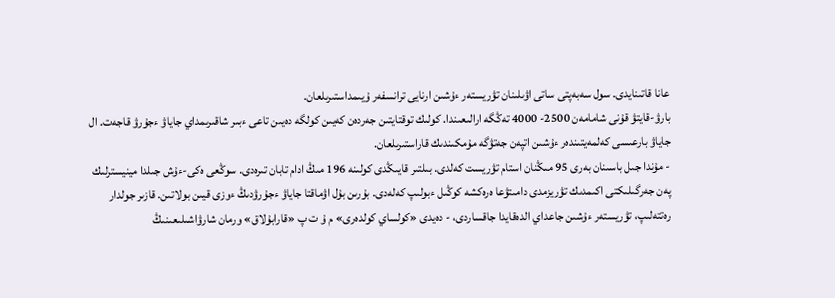عانا قاتىنايدى. سول سەبەپتى ساتى اۋىلىنان تۋريستەر ءۇشىن ارنايى ترانسفەر ۇيىمداستىرىلعان.
بارۋ-قايتۋ قۇنى شامامەن 2500- 4000 تەڭگە ارالىعىندا. كولىك توقتايتىن جەردەن كەيىن كولگە دەيىن تاعى ءبىر شاقىرىمداي جاياۋ ءجۇرۋ قاجەت. ال جاياۋ بارعىسى كەلمەيتىندەر ءۇشىن اتپەن جەتۋگە مۇمكىندىك قاراستىرىلعان.
- مۇندا جىل باسىنان بەرى 95 مىڭنان استام تۋريست كەلدى. بىلتىر قايىڭدى كولىنە 196 مىڭ ادام تابان تىرەدى. سوڭعى ەكى-ءۇش جىلدا مينيسترلىك پەن جەرگىلىكتى اكىمدىك تۋريزمدى دامىتۋعا ەرەكشە كوڭىل ءبولىپ كەلەدى. بۇرىن بۇل اۋماقتا جاياۋ ءجۇرۋدىڭ ءوزى قيىن بولاتىن. قازىر جولدار رەتتەلىپ، تۋريستەر ءۇشىن جاعداي الدەقايدا جاقساردى، - دەيدى «كولساي كولدەرى» م ۇ ت پ «قارابۇلاق» ورمان شارۋاشىلىعىنىڭ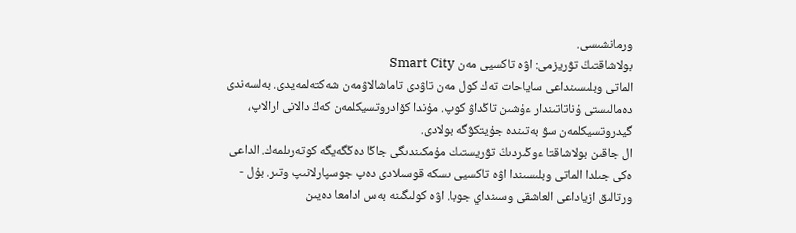ورمانشىسى.
بولاشاقتىڭ تۋريزمى: اۋە تاكسيى مەن Smart City
الماتى وبلىسىنداعى ساياحات تەك كول مەن تاۋدى تاماشالاۋمەن شەكتەلمەيدى. بەلسەندى دەمالىستى ۇناتاتىندار ءۇشىن تاڭداۋ كوپ. مۇندا كۆادروتسيكلمەن كەڭ دالانى ارالاپ، گيدروتسيكلمەن سۋ بەتىندە جۇيتكۋگە بولادى.
ال جاقىن بولاشاقتا ءوڭىردىڭ تۋريستىك مۇمكىندىگى جاڭا دەڭگەيگە كوتەرىلمەك. الداعى ەكى جىلدا الماتى وبلىسىندا اۋە تاكسيى ىسكە قوسىلادى دەپ جوسپارلانىپ وتىر. بۇل - ورتالىق ازياداعى العاشقى وسىنداي جوبا. اۋە كولىگىنە بەس ادامعا دەيىن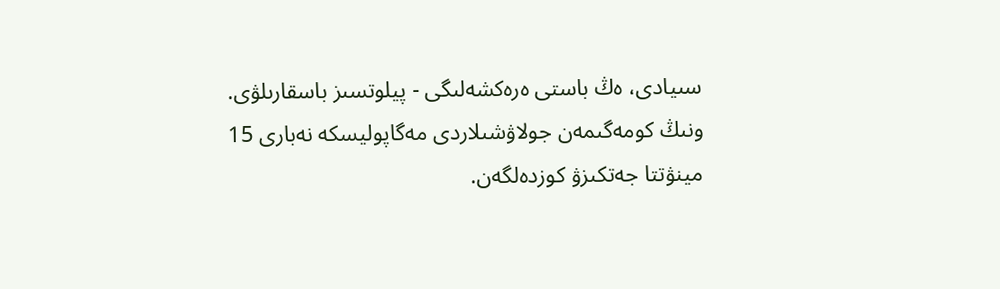سىيادى، ەڭ باستى ەرەكشەلىگى - پيلوتسىز باسقارىلۋى. ونىڭ كومەگىمەن جولاۋشىلاردى مەگاپوليسكە نەبارى 15 مينۋتتا جەتكىزۋ كوزدەلگەن.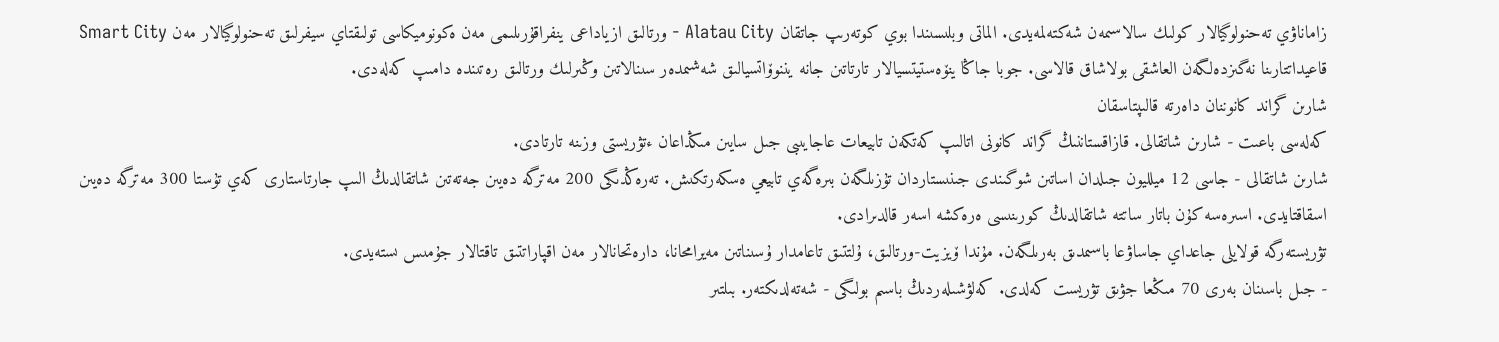زاماناۋي تەحنولوگيالار كولىك سالاسىمەن شەكتەلمەيدى. الماتى وبلىسىندا بوي كوتەرىپ جاتقان Alatau City - ورتالىق ازياداعى ينفراقۇرىلىمى مەن ەكونوميكاسى تولىقتاي سيفرلىق تەحنولوگيالار مەن Smart City قاعيداتتارىنا نەگىزدەلگەن العاشقى بولاشاق قالاسى. جوبا جاڭا ينۆەستيتسيالار تارتاتىن جانە يننوۆاتسيالىق شەشىمدەر سىنالاتىن وڭىرلىك ورتالىق رەتىندە دامىپ كەلەدى.
شارىن گراند كانوننان داەرتە قالىپتاسقان
كەلەسى باعىت - شارىن شاتقالى. قازاقستاننىڭ گراند كانونى اتالىپ كەتكەن تابيعات عاجايىبى جىل سايىن مىڭداعان ءتۋريستى وزىنە تارتادى.
شارىن شاتقالى - جاسى 12 ميلليون جىلدان اساتىن شوگىندى جىنىستاردان تۇزىلگەن بىرەگەي تابيعي ەسكەرتكىش. تەرەڭدىگى 200 مەترگە دەيىن جەتەتىن شاتقالدىڭ الىپ جارتاستارى كەي تۇستا 300 مەترگە دەيىن اسقاقتايدى. اسىرەسە كۇن باتار ساتتە شاتقالدىڭ كورىنىسى ەرەكشە اسەر قالدىرادى.
تۋريستەرگە قولايلى جاعداي جاساۋعا باسىمدىق بەرىلگەن. مۇندا ۆيزيت-ورتالىق، ۇلتتىق تاعامدار ۇسىناتىن مەيرامحانا، دارەتحانالار مەن اقپاراتتىق تاقتالار جۇمىس ىستەيدى.
- جىل باسىنان بەرى 70 مىڭعا جۋىق تۋريست كەلدى. كەلۋشىلەردىڭ باسىم بولىگى - شەتەلدىكتەر. بىلتىر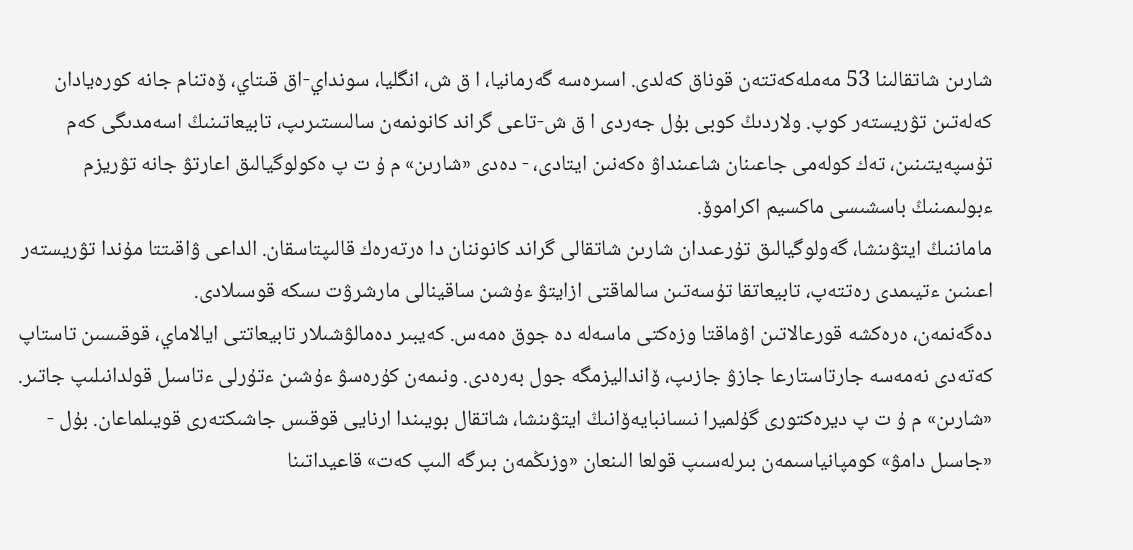شارىن شاتقالىنا 53 مەملەكەتتەن قوناق كەلدى. اسىرەسە گەرمانيا، ا ق ش، انگليا، سونداي-اق قىتاي، ۆەتنام جانە كورەيادان كەلەتىن تۋريستەر كوپ. ولاردىڭ كوبى بۇل جەردى ا ق ش-تاعى گراند كانونمەن سالىستىرىپ، تابيعاتىنىڭ اسەمدىگى كەم تۇسپەيتىنىن، تەك كولەمى جاعىنان شاعىنداۋ ەكەنىن ايتادى، - دەدى «شارىن» م ۇ ت پ ەكولوگيالىق اعارتۋ جانە تۋريزم ءبولىمىنىڭ باسشىسى ماكسيم اكراموۆ.
ماماننىڭ ايتۋىنشا، گەولوگيالىق تۇرعىدان شارىن شاتقالى گراند كانوننان دا ەرتەرەك قالىپتاسقان. الداعى ۋاقىتتا مۇندا تۋريستەر اعىنىن ءتيىمدى رەتتەپ، تابيعاتقا تۇسەتىن سالماقتى ازايتۋ ءۇشىن ساقينالى مارشرۋت ىسكە قوسىلادى.
دەگەنمەن، ەرەكشە قورعالاتىن اۋماقتا وزەكتى ماسەلە دە جوق ەمەس. كەيبىر دەمالۋشىلار تابيعاتتى ايالاماي، قوقىسىن تاستاپ كەتەدى نەمەسە جارتاستارعا جازۋ جازىپ، ۆانداليزمگە جول بەرەدى. ونىمەن كۇرەسۋ ءۇشىن ءتۇرلى ءتاسىل قولدانىلىپ جاتىر.
«شارىن» م ۇ ت پ ديرەكتورى گۇلميرا نىسانبايەۆانىڭ ايتۋىنشا، شاتقال بويىندا ارنايى قوقىس جاشىكتەرى قويىلماعان. بۇل - «جاسىل دامۋ» كومپانياسىمەن بىرلەسىپ قولعا الىنعان «وزىڭمەن بىرگە الىپ كەت» قاعيداتىنا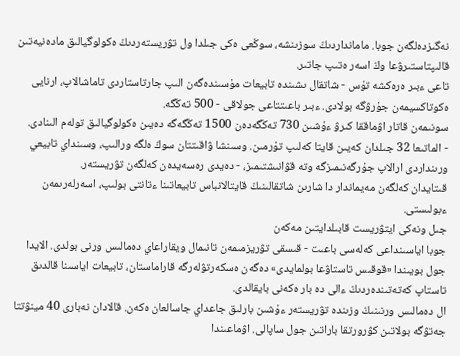نەگىزدەلگەن جوبا. مامانداردىڭ سوزىنشە، سوڭعى ەكى جىلدا ول تۋريستەردىڭ ەكولوگيالىق مادەنيەتىن قالىپتاستىرۋعا وڭ اسەر ەتىپ جاتىر.
تاعى ءبىر ەرەكشە تۇس - شاتقال ىشىندە تابيعات مۇسىندەگەن الىپ جارتاستاردى تاماشالاپ، ارنايى ەكوتاكسيمەن جۇرۋگە بولادى. ءبىر باعىتتاعى جولاقى - 500 تەڭگە.
سونىمەن قاتار اۋماققا كىرۋ ءۇشىن 730 تەڭگەدەن 1500 تەڭگەگە دەيىن ەكولوگيالىق تولەم الىنادى.
- الماتىعا 32 جىلدان كەيىن قايتا كەلىپ تۇرمىن. وسىنشا ۋاقىتتان سوڭ ەلگە ورالىپ، وسىنداي تابيعي ورىنداردى ارالاپ جۇرگەنىمىزگە وتە قۋانىشتىمىز، - دەيدى رەسەيدەن كەلگەن تۋريستەر.
قىتايدان كەلگەن مەيماندار دا شارىن شاتقالىنىڭ قايتالانباس تابيعاتىنا ءتانتى بولىپ، اسەرلەرىمەن ءبولىستى.
جىل ونەكى ايتۋريست قابىلدايتىن مەكەن
جوبا اياسىنداعى كەلەسى باعىت - قىسقى تۋريزمىمەن تانىمال ويقاراعاي دەمالىس ورنى بولدى. الايدا جول بويىندا «قوقىس تاستاۋعا بولمايدى» دەگەن ەسكەرتۋلەرگە قاراماستان، تابيعات اياسىنا قالدىق تاستاپ كەتەتىندەردىڭ ءالى دە بار ەكەنى بايقالدى.
ال دەمالىس ورنىنىڭ وزىندە تۋريستەر ءۇشىن بارلىق جاعداي جاسالعان ەكەن. قالادان نەبارى 40 مينۋتتا جەتۋگە بولاتىن كۋرورتقا باراتىن جول ساپالى. اۋماعىندا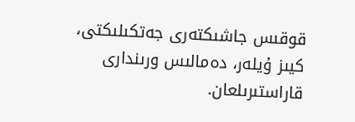قوقىس جاشىكتەرى جەتكىلىكتى، كيىز ۇيلەر، دەمالىس ورىندارى قاراستىرىلعان.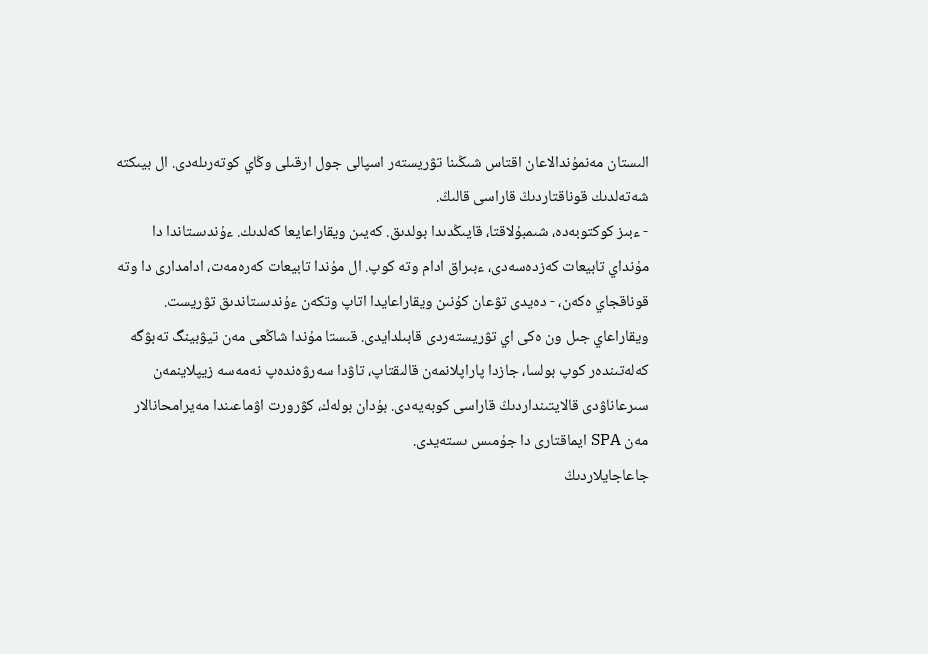الىستان مەنمۇندالاعان اقتاس شىڭىنا تۋريستەر اسپالى جول ارقىلى وڭاي كوتەرىلەدى. ال بيىكتە شەتەلدىك قوناقتاردىڭ قاراسى قالىڭ.
- ءبىز كوكتوبەدە، شىمبۇلاقتا، قايىڭدىدا بولدىق. كەيىن ويقاراعايعا كەلدىك. ءۇندىستاندا دا مۇنداي تابيعات كەزدەسەدى، ءبىراق ادام وتە كوپ. ال مۇندا تابيعات كەرەمەت، ادامدارى دا وتە قوناقجاي ەكەن، - دەيدى تۋعان كۇنىن ويقاراعايدا اتاپ وتكەن ءۇندىستاندىق تۋريست.
ويقاراعاي جىل ون ەكى اي تۋريستەردى قابىلدايدى. قىستا مۇندا شاڭعى مەن تيۋبينگ تەبۋگە كەلەتىندەر كوپ بولسا، جازدا پاراپلانمەن قالىقتاپ، تاۋدا سەرۋەندەپ نەمەسە زيپلاينمەن سىرعاناۋدى قالايتىنداردىڭ قاراسى كوبەيەدى. بۇدان بولەك، كۋرورت اۋماعىندا مەيرامحانالار مەن SPA ايماقتارى دا جۇمىس ىستەيدى.
جاعاجايلاردىڭ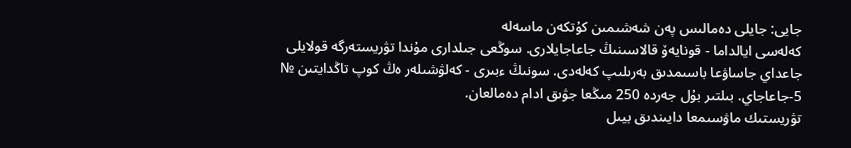جايى: جايلى دەمالىس پەن شەشىمىن كۇتكەن ماسەلە
كەلەسى ايالداما - قونايەۆ قالاسىنىڭ جاعاجايلارى. سوڭعى جىلدارى مۇندا تۋريستەرگە قولايلى جاعداي جاساۋعا باسىمدىق بەرىلىپ كەلەدى. سونىڭ ءبىرى - كەلۋشىلەر ەڭ كوپ تاڭدايتىن № 5-جاعاجاي. بىلتىر بۇل جەردە 250 مىڭعا جۋىق ادام دەمالعان.
تۋريستىك ماۋسىمعا دايىندىق بيىل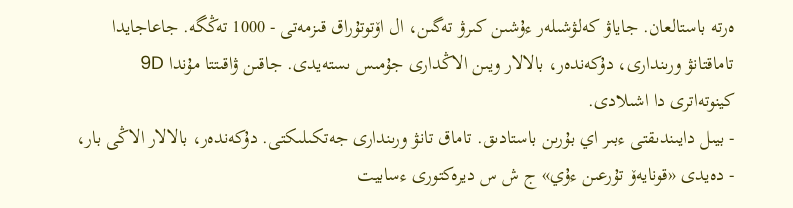ەرتە باستالعان. جاياۋ كەلۋشىلەر ءۇشىن كىرۋ تەگىن، ال اۆتوتۇراق قىزمەتى - 1000 تەڭگە. جاعاجايدا تاماقتانۋ ورىندارى، دۇكەندەر، بالالار ويىن الاڭدارى جۇمىس ىستەيدى. جاقىن ۋاقىتتا مۇندا 9D كينوتەاترى دا اشىلادى.
- بيىل دايىندىقتى ءبىر اي بۇرىن باستادىق. تاماق تانۋ ورىندارى جەتكىلىكتى. دۇكەندەر، بالالار الاڭى بار، - دەيدى «قونايەۆ تۇرعىن ءۇي» ج ش س ديرەكتورى ءسابيت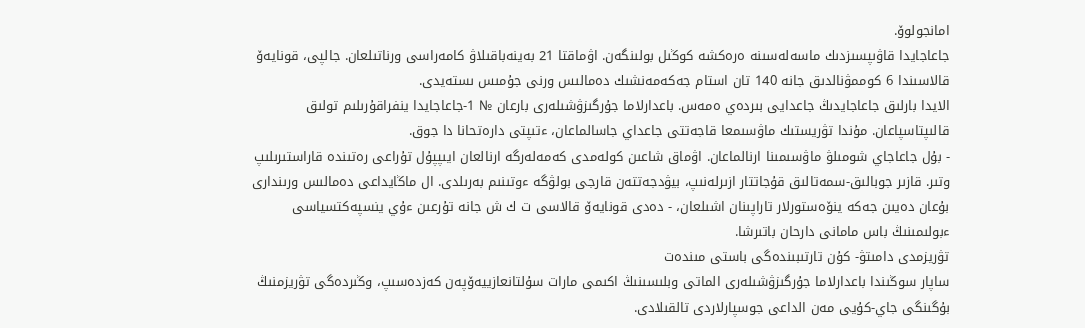امانجولوۆ.
جاعاجايدا قاۋىپسىزدىك ماسەلەسىنە ەرەكشە كوڭىل بولىنگەن. اۋماقتا 21 بەينەباقىلاۋ كامەراسى ورناتىلعان. جالپى، قونايەۆ قالاسىندا 6 كوممۋنالدىق جانە 140 تان استام جەكەمەنشىك دەمالىس ورنى جۇمىس ىستەيدى.
الايدا بارلىق جاعاجايدىڭ جاعدايى بىردەي ەمەس. باعدارلاما جۇرگىزۋشىلەرى بارعان № 1-جاعاجايدا ينفراقۇرىلىم تولىق قالىپتاسپاعان. مۇندا تۋريستىك ماۋسىمعا قاجەتتى جاعداي جاسالماعان، ءتىپتى دارەتحانا دا جوق.
- بۇل جاعاجاي شومىلۋ ماۋسىمىنا ارنالماعان. اۋماق شاعىن كولەمدى كەمەلەرگە ارنالعان ايىپپۇل تۇراعى رەتىندە قاراستىرىلىپ وتىر. قازىر جوبالىق-سمەتالىق قۇجاتتار ازىرلەنىپ، بيۋدجەتتەن قارجى بولۋگە ءوتىنىم بەرىلدى. ال ماڭايداعى دەمالىس ورىندارى بۇعان دەيىن جەكە ينۆەستورلار تاراپىنان اشىلعان، - دەدى قونايەۆ قالاسى ت ك ش جانە تۇرعىن ءۇي ينسپەكتسياسى ءبولىمىنىڭ باس مامانى دارحان باتىرشا.
تۋريزمدى دامىتۋ- كۇن تارتىبىندەگى باستى مىندەت
ساپار سوڭىندا باعدارلاما جۇرگىزۋشىلەرى الماتى وبلىسىنىڭ اكىمى مارات سۇلتانعازييەۆپەن كەزدەسىپ، وڭىردەگى تۋريزمنىڭ بۇگىنگى جاي-كۇيى مەن الداعى جوسپارلاردى تالقىلادى.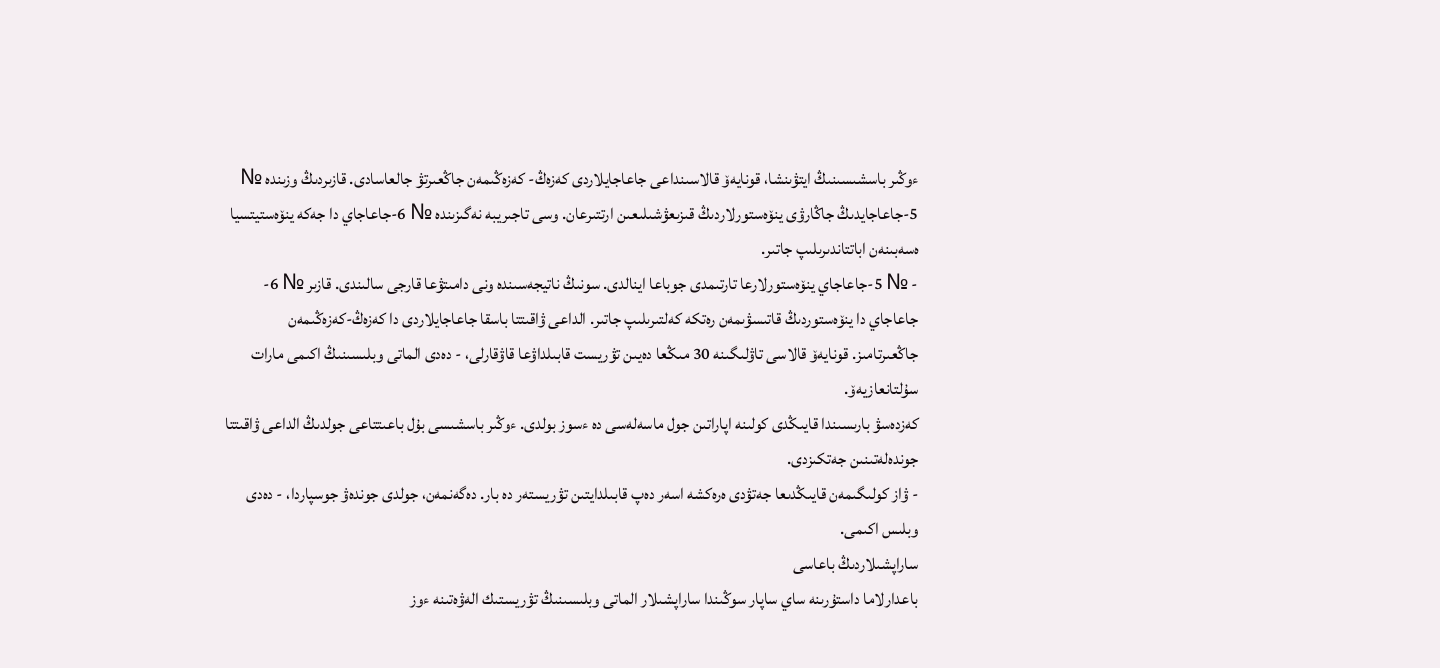ءوڭىر باسشىسىنىڭ ايتۋىنشا، قونايەۆ قالاسىنداعى جاعاجايلاردى كەزەڭ- كەزەڭىمەن جاڭعىرتۋ جالعاسادى. قازىردىڭ وزىندە № 5-جاعاجايدىڭ جاڭارۋى ينۆەستورلاردىڭ قىزىعۋشىلىعىن ارتتىرعان. وسى تاجىريبە نەگىزىندە № 6-جاعاجاي دا جەكە ينۆەستيتسيا ەسەبىنەن اباتتاندىرىلىپ جاتىر.
- № 5-جاعاجاي ينۆەستورلارعا تارتىمدى جوباعا اينالدى. سونىڭ ناتيجەسىندە ونى دامىتۋعا قارجى سالىندى. قازىر № 6-جاعاجاي دا ينۆەستوردىڭ قاتىسۋىمەن رەتكە كەلتىرىلىپ جاتىر. الداعى ۋاقىتتا باسقا جاعاجايلاردى دا كەزەڭ-كەزەڭىمەن جاڭعىرتامىز. قونايەۆ قالاسى تاۋلىگىنە 30 مىڭعا دەيىن تۋريست قابىلداۋعا قاۋقارلى، - دەدى الماتى وبلىسىنىڭ اكىمى مارات سۇلتانعازيەۆ.
كەزدەسۋ بارىسىندا قايىڭدى كولىنە اپاراتىن جول ماسەلەسى دە ءسوز بولدى. ءوڭىر باسشىسى بۇل باعىتتاعى جولدىڭ الداعى ۋاقىتتا جوندەلەتىنىن جەتكىزدى.
- ۋاز كولىگىمەن قايىڭدىعا جەتۋدى ەرەكشە اسەر دەپ قابىلدايتىن تۋريستەر دە بار. دەگەنمەن، جولدى جوندەۋ جوسپاردا، - دەدى وبلىس اكىمى.
ساراپشىلاردىڭ باعاسى
باعدارلاما داستۇرىنە ساي ساپار سوڭىندا ساراپشىلار الماتى وبلىسىنىڭ تۋريستىك الەۋەتىنە ءوز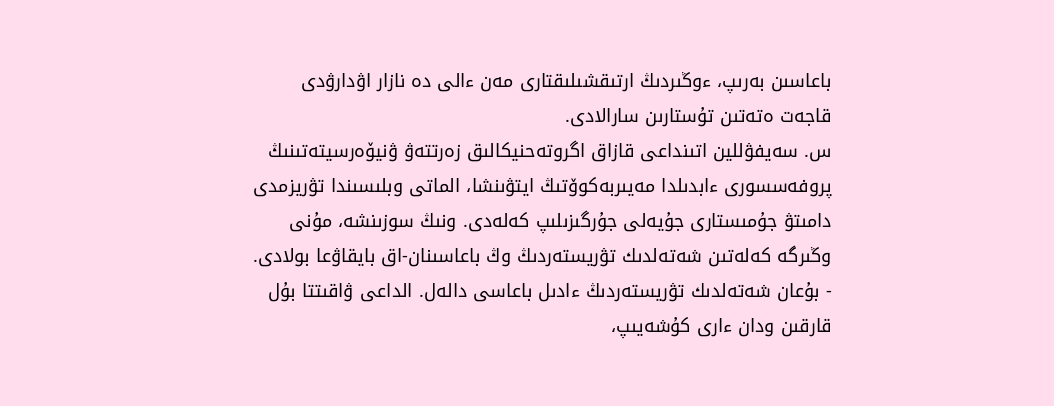باعاسىن بەرىپ، ءوڭىردىڭ ارتىقشىلىقتارى مەن ءالى دە نازار اۋدارۋدى قاجەت ەتەتىن تۇستارىن سارالادى.
س. سەيفۋللين اتىنداعى قازاق اگروتەحنيكالىق زەرتتەۋ ۋنيۆەرسيتەتىنىڭ پروفەسسورى ءابدىلدا مەيىربەكوۆتىڭ ايتۋىنشا، الماتى وبلىسىندا تۋريزمدى دامىتۋ جۇمىستارى جۇيەلى جۇرگىزىلىپ كەلەدى. ونىڭ سوزىنشە، مۇنى وڭىرگە كەلەتىن شەتەلدىك تۋريستەردىڭ وڭ باعاسىنان-اق بايقاۋعا بولادى.
- بۇعان شەتەلدىك تۋريستەردىڭ ءادىل باعاسى دالەل. الداعى ۋاقىتتا بۇل قارقىن ودان ءارى كۇشەيىپ،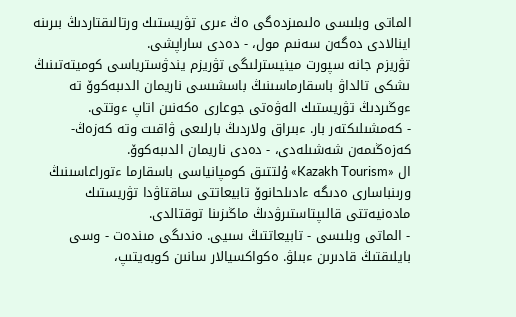الماتى وبلىسى ەلىمىزدەگى ەڭ ءىرى تۋريستىك ورتالىقتاردىڭ بىرىنە اينالادى دەگەن سەنىم مول، - دەدى ساراپشى.
تۋريزم جانە سپورت مينيسترلىگى تۋريزم يندۋسترياسى كوميتەتىنىڭ ىشكى تالداۋ باسقارماسىنىڭ باسشىسى ناريمان الدىبەكوۆ تە ءوڭىردىڭ تۋريستىك الەۋەتى جوعارى ەكەنىن اتاپ ءوتتى.
- كەمشىلىكتەر بار. ءبىراق ولاردىڭ بارلىعى ۋاقىت وتە كەزەڭ-كەزەڭىمەن شەشىلەدى، - دەدى ناريمان الدىبەكوۆ.
ال «Kazakh Tourism» ۇلتتىق كومپانياسى باسقارما ءتوراعاسىنىڭ ورىنباسارى ەدىگە ءادىلحانوۆ تابيعاتتى ساقتاۋدا تۋريستىك مادەنيەتتى قالىپتاستىرۋدىڭ ماڭىزىنا توقتالدى.
- الماتى وبلىسى - تابيعاتتىڭ سىيى. ەندىگى مىندەت - وسى بايلىقتىڭ قادىرىن ءبىلۋ. ەكواكسيالار سانىن كوبەيتىپ،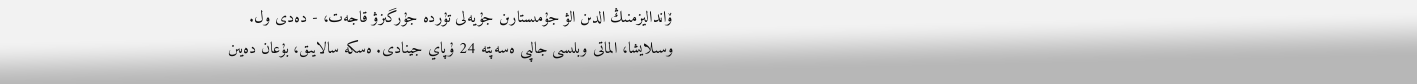ۆانداليزمنىڭ الدىن الۋ جۇمىستارىن جۇيەلى تۇردە جۇرگىزۋ قاجەت، - دەدى ول.
وسىلايشا، الماتى وبلىسى جالپى ەسەپتە 24 ۇپاي جينادى. ەسكە سالايىق، بۇعان دەيىن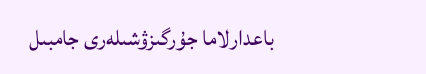باعدارلاما جۇرگىزۋشىلەرى جامبىل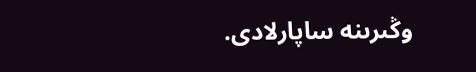وڭىرىنە ساپارلادى.